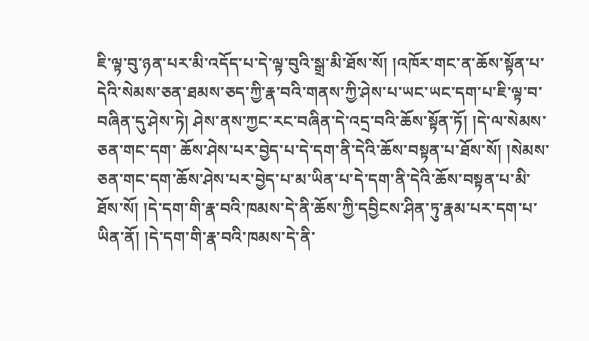ཇི་ལྟ་བུ་ཉན་པར་མི་འདོད་པ་དེ་ལྟ་བུའི་སྒྲ་མི་ཐོས་སོ། །འཁོར་གང་ན་ཆོས་སྟོན་པ་དེའི་སེམས་ཅན་ཐམས་ཅད་ཀྱི་རྣ་བའི་གནས་ཀྱི་ཤེས་པ་ཡང་ཡང་དག་པ་ཇི་ལྟ་བ་བཞིན་དུ་ཤེས་ཏེ། ཤེས་ནས་ཀྱང་རང་བཞིན་དེ་འདྲ་བའི་ཆོས་སྟོན་ཏོ། །དེ་ལ་སེམས་ཅན་གང་དག་ ཆོས་ཤེས་པར་བྱེད་པ་དེ་དག་ནི་དེའི་ཆོས་བསྟན་པ་ཐོས་སོ། །སེམས་ཅན་གང་དག་ཆོས་ཤེས་པར་བྱེད་པ་མ་ཡིན་པ་དེ་དག་ནི་དེའི་ཆོས་བསྟན་པ་མི་ཐོས་སོ། །དེ་དག་གི་རྣ་བའི་ཁམས་དེ་ནི་ཆོས་ཀྱི་དབྱིངས་ཤིན་ཏུ་རྣམ་པར་དག་པ་ཡིན་ནོ། །དེ་དག་གི་རྣ་བའི་ཁམས་དེ་ནི་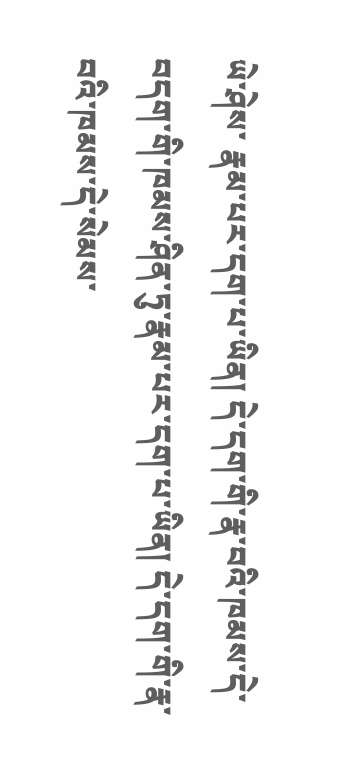ཡེ་ཤེས་ རྣམ་པར་དག་པ་ཡིན། དེ་དག་གི་རྣ་བའི་ཁམས་དེ་བདག་གི་ཁམས་ཤིན་ཏུ་རྣམ་པར་དག་པ་ཡིན། དེ་དག་གི་རྣ་བའི་ཁམས་དེ་སེམས་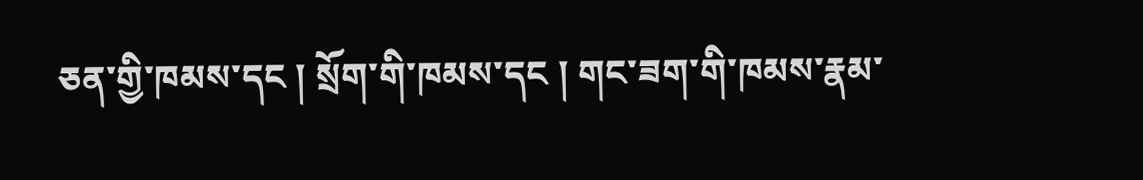ཅན་གྱི་ཁམས་དང ། སྲོག་གི་ཁམས་དང ། གང་ཟག་གི་ཁམས་རྣམ་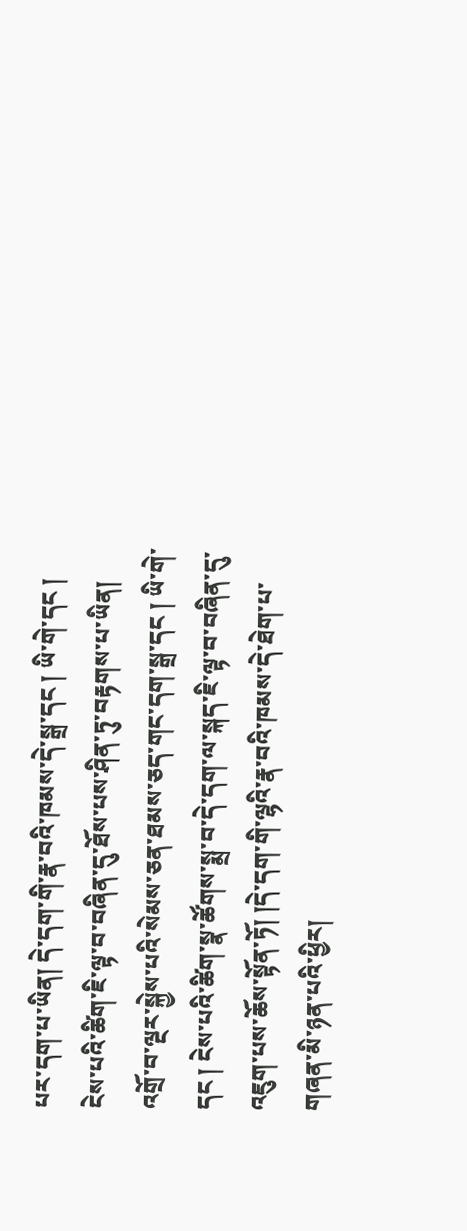པར་དག་པ་ཡིན། དེ་དག་གི་རྣ་བའི་ཁམས་དེ་སྒྲ་དང ། ཡི་གེ་དང ། ངེས་པའི་ཚིག་ཇི་ལྟ་བ་བཞིན་དུ་ཐོས་པས་ཤིན་ཏུ་བརྟགས་པ་ཡིན། འགྲོ་བ་ལྔར་སྐྱེས་པའི་སེམས་ཅན་ཐམས་ཅད་གང་དག་སྒྲ་དང ། ཡི་གེ་དང ། ངེས་པའི་ཚིག་སྣ་ཚོགས་སྨྲ་བ་དེ་དག་ལ་སྐད་ཇི་ལྟ་བ་བཞིན་དུ་འཇུག་པས་ཆོས་སྟོན་ཏོ། །དེ་དག་གི་ལྷའི་རྣ་བའི་ཁམས་དེ་ཐེག་པ་ གཞན་མི་ཉན་པའི་ཕྱིར།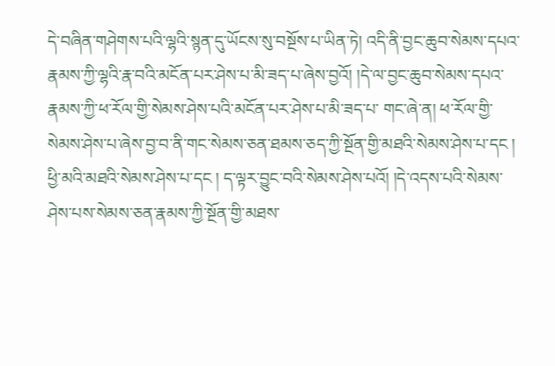དེ་བཞིན་གཤེགས་པའི་ལྷའི་སྙན་དུ་ཡོངས་སུ་བསྔོས་པ་ཡིན་ཏེ། འདི་ནི་བྱང་ཆུབ་སེམས་དཔའ་རྣམས་ཀྱི་ལྷའི་རྣ་བའི་མངོན་པར་ཤེས་པ་མི་ཟད་པ་ཞེས་བྱའོ། །དེ་ལ་བྱང་ཆུབ་སེམས་དཔའ་རྣམས་ཀྱི་ཕ་རོལ་གྱི་སེམས་ཤེས་པའི་མངོན་པར་ཤེས་པ་མི་ཟད་པ་ གང་ཞེ་ན། ཕ་རོལ་གྱི་སེམས་ཤེས་པ་ཞེས་བྱ་བ་ནི་གང་སེམས་ཅན་ཐམས་ཅད་ཀྱི་སྔོན་གྱི་མཐའི་སེམས་ཤེས་པ་དང ། ཕྱི་མའི་མཐའི་སེམས་ཤེས་པ་དང ། ད་ལྟར་བྱུང་བའི་སེམས་ཤེས་པའོ། །དེ་འདས་པའི་སེམས་ཤེས་པས་སེམས་ཅན་རྣམས་ཀྱི་སྔོན་གྱི་མཐས་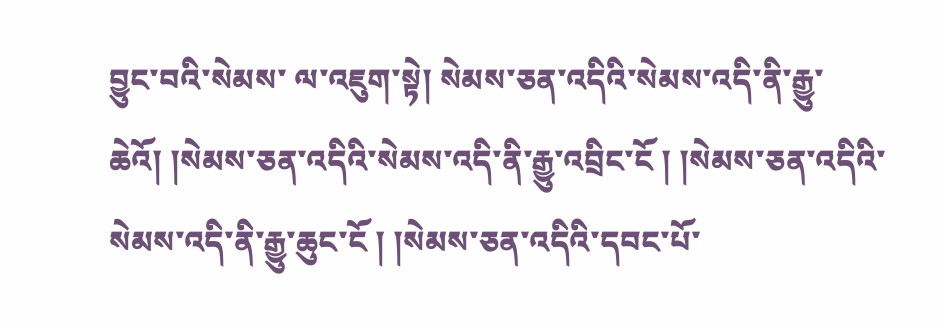བྱུང་བའི་སེམས་ ལ་འཇུག་སྟེ། སེམས་ཅན་འདིའི་སེམས་འདི་ནི་རྒྱུ་ཆེའོ། །སེམས་ཅན་འདིའི་སེམས་འདི་ནི་རྒྱུ་འབྲིང་ངོ ། །སེམས་ཅན་འདིའི་སེམས་འདི་ནི་རྒྱུ་ཆུང་ངོ ། །སེམས་ཅན་འདིའི་དབང་པོ་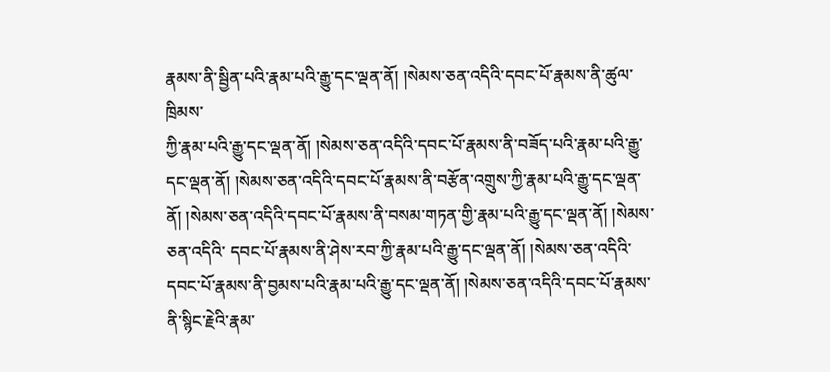རྣམས་ནི་སྦྱིན་པའི་རྣམ་པའི་རྒྱུ་དང་ལྡན་ནོ། །སེམས་ཅན་འདིའི་དབང་པོ་རྣམས་ནི་ཚུལ་ཁྲིམས་
ཀྱི་རྣམ་པའི་རྒྱུ་དང་ལྡན་ནོ། །སེམས་ཅན་འདིའི་དབང་པོ་རྣམས་ནི་བཟོད་པའི་རྣམ་པའི་རྒྱུ་དང་ལྡན་ནོ། །སེམས་ཅན་འདིའི་དབང་པོ་རྣམས་ནི་བརྩོན་འགྲུས་ཀྱི་རྣམ་པའི་རྒྱུ་དང་ལྡན་ནོ། །སེམས་ཅན་འདིའི་དབང་པོ་རྣམས་ནི་བསམ་གཏན་གྱི་རྣམ་པའི་རྒྱུ་དང་ལྡན་ནོ། །སེམས་ཅན་འདིའི་ དབང་པོ་རྣམས་ནི་ཤེས་རབ་ཀྱི་རྣམ་པའི་རྒྱུ་དང་ལྡན་ནོ། །སེམས་ཅན་འདིའི་དབང་པོ་རྣམས་ནི་བྱམས་པའི་རྣམ་པའི་རྒྱུ་དང་ལྡན་ནོ། །སེམས་ཅན་འདིའི་དབང་པོ་རྣམས་ནི་སྙིང་རྗེའི་རྣམ་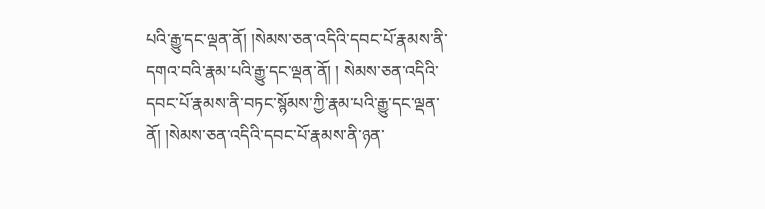པའི་རྒྱུ་དང་ལྡན་ནོ། །སེམས་ཅན་འདིའི་དབང་པོ་རྣམས་ནི་དགའ་བའི་རྣམ་པའི་རྒྱུ་དང་ལྡན་ནོ། ། སེམས་ཅན་འདིའི་དབང་པོ་རྣམས་ནི་བཏང་སྙོམས་ཀྱི་རྣམ་པའི་རྒྱུ་དང་ལྡན་ནོ། །སེམས་ཅན་འདིའི་དབང་པོ་རྣམས་ནི་ཉན་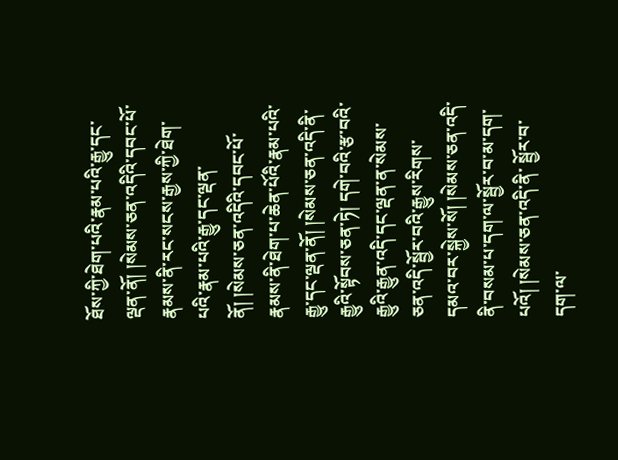ཐོས་ཀྱི་ཐེག་པའི་རྣམ་པའི་རྒྱུ་དང་ལྡན་ནོ། །སེམས་ཅན་འདིའི་དབང་པོ་རྣམས་ནི་རང་སངས་རྒྱས་ཀྱི་ཐེག་པའི་རྣམ་པའི་རྒྱུ་དང་ལྡན་ནོ། །སེམས་ཅན་འདིའི་དབང་པོ་ རྣམས་ནི་ཐེག་པ་ཆེན་པོའི་རྣམ་པའི་རྒྱུ་དང་ལྡན་ནོ། །སེམས་ཅན་འདི་ནི་རྒྱུའི་སྟོབས་ཅན་ཏེ། དགེ་བའི་རྩ་བའི་རྒྱུའི་རྒྱུན་འདི་དང་ལྡན་ན་སེམས་ཅན་འདི་སྦྱོར་བའི་རྒྱུས་རིགས་དམའ་བར་སྐྱེས་སོ། །སེམས་ཅན་འདི་ནི་བསམ་པ་དག་ལ་སྦྱོར་བ་མ་དག་པའོ། །སེམས་ཅན་འདི་ནི་ སྦྱོར་བ་དག་ལ་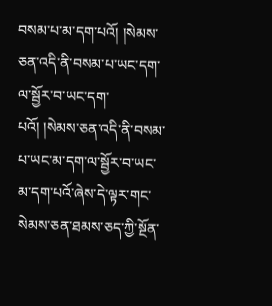བསམ་པ་མ་དག་པའོ། །སེམས་ཅན་འདི་ནི་བསམ་པ་ཡང་དག་ལ་སྦྱོར་བ་ཡང་དག་པའོ། །སེམས་ཅན་འདི་ནི་བསམ་པ་ཡང་མ་དག་ལ་སྦྱོར་བ་ཡང་མ་དག་པའོ་ཞེས་དེ་ལྟར་གང་སེམས་ཅན་ཐམས་ཅད་ཀྱི་སྔོན་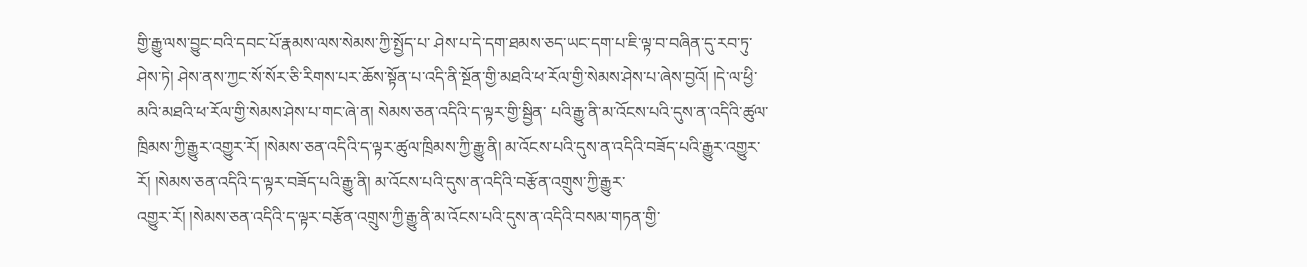གྱི་རྒྱུ་ལས་བྱུང་བའི་དབང་པོ་རྣམས་ལས་སེམས་ཀྱི་སྤྱོད་པ་ ཤེས་པ་དེ་དག་ཐམས་ཅད་ཡང་དག་པ་ཇི་ལྟ་བ་བཞིན་དུ་རབ་ཏུ་ཤེས་ཏེ། ཤེས་ནས་ཀྱང་སོ་སོར་ཅི་རིགས་པར་ཆོས་སྟོན་པ་འདི་ནི་སྔོན་གྱི་མཐའི་ཕ་རོལ་གྱི་སེམས་ཤེས་པ་ཞེས་བྱའོ། །དེ་ལ་ཕྱི་མའི་མཐའི་ཕ་རོལ་གྱི་སེམས་ཤེས་པ་གང་ཞེ་ན། སེམས་ཅན་འདིའི་ད་ལྟར་གྱི་སྦྱིན་ པའི་རྒྱུ་ནི་མ་འོངས་པའི་དུས་ན་འདིའི་ཚུལ་ཁྲིམས་ཀྱི་རྒྱུར་འགྱུར་རོ། །སེམས་ཅན་འདིའི་ད་ལྟར་ཚུལ་ཁྲིམས་ཀྱི་རྒྱུ་ནི། མ་འོངས་པའི་དུས་ན་འདིའི་བཟོད་པའི་རྒྱུར་འགྱུར་རོ། །སེམས་ཅན་འདིའི་ད་ལྟར་བཟོད་པའི་རྒྱུ་ནི། མ་འོངས་པའི་དུས་ན་འདིའི་བརྩོན་འགྲུས་ཀྱི་རྒྱུར་
འགྱུར་རོ། །སེམས་ཅན་འདིའི་ད་ལྟར་བརྩོན་འགྲུས་ཀྱི་རྒྱུ་ནི་མ་འོངས་པའི་དུས་ན་འདིའི་བསམ་གཏན་གྱི་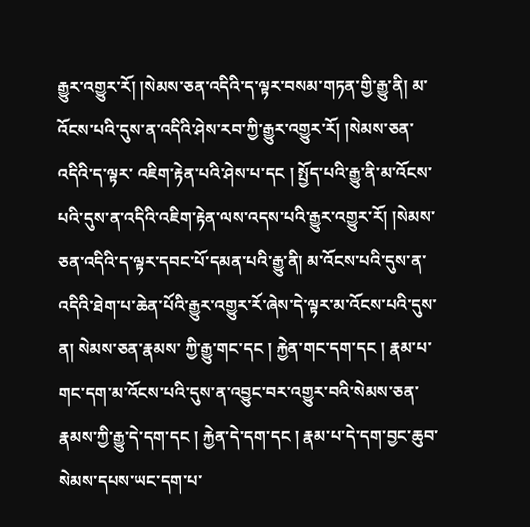རྒྱུར་འགྱུར་རོ། །སེམས་ཅན་འདིའི་ད་ལྟར་བསམ་གཏན་གྱི་རྒྱུ་ནི། མ་འོངས་པའི་དུས་ན་འདིའི་ཤེས་རབ་ཀྱི་རྒྱུར་འགྱུར་རོ། །སེམས་ཅན་འདིའི་ད་ལྟར་ འཇིག་རྟེན་པའི་ཤེས་པ་དང ། སྤྱོད་པའི་རྒྱུ་ནི་མ་འོངས་པའི་དུས་ན་འདིའི་འཇིག་རྟེན་ལས་འདས་པའི་རྒྱུར་འགྱུར་རོ། །སེམས་ཅན་འདིའི་ད་ལྟར་དབང་པོ་དམན་པའི་རྒྱུ་ནི། མ་འོངས་པའི་དུས་ན་འདིའི་ཐེག་པ་ཆེན་པོའི་རྒྱུར་འགྱུར་རོ་ཞེས་དེ་ལྟར་མ་འོངས་པའི་དུས་ན། སེམས་ཅན་རྣམས་ ཀྱི་རྒྱུ་གང་དང ། རྐྱེན་གང་དག་དང ། རྣམ་པ་གང་དག་མ་འོངས་པའི་དུས་ན་འབྱུང་བར་འགྱུར་བའི་སེམས་ཅན་རྣམས་ཀྱི་རྒྱུ་དེ་དག་དང ། རྐྱེན་དེ་དག་དང ། རྣམ་པ་དེ་དག་བྱང་ཆུབ་སེམས་དཔས་ཡང་དག་པ་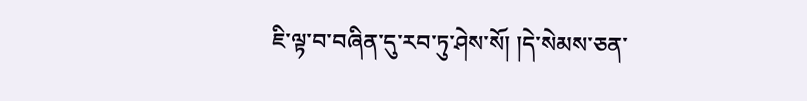ཇི་ལྟ་བ་བཞིན་དུ་རབ་ཏུ་ཤེས་སོ། །དེ་སེམས་ཅན་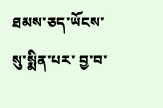ཐམས་ཅད་ཡོངས་སུ་སྨིན་པར་ བྱ་བ་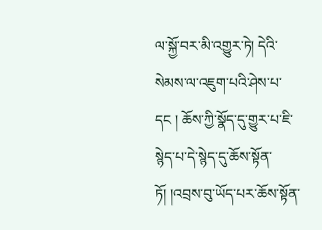ལ་སྐྱོ་བར་མི་འགྱུར་ཏེ། དེའི་སེམས་ལ་འཇུག་པའི་ཤེས་པ་དང ། ཆོས་ཀྱི་སྣོད་དུ་གྱུར་པ་ཇི་སྙེད་པ་དེ་སྙེད་དུ་ཆོས་སྟོན་ཏོ། །འབྲས་བུ་ཡོད་པར་ཆོས་སྟོན་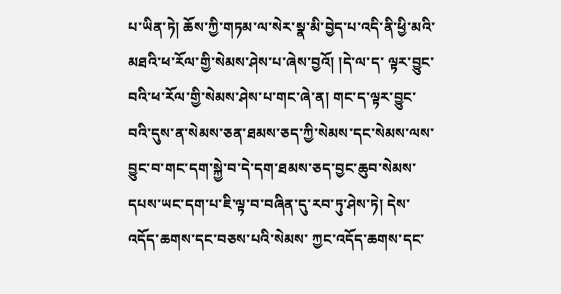པ་ཡིན་ཏེ། ཆོས་ཀྱི་གཏམ་ལ་སེར་སྣ་མི་བྱེད་པ་འདི་ནི་ཕྱི་མའི་མཐའི་ཕ་རོལ་གྱི་སེམས་ཤེས་པ་ཞེས་བྱའོ། །དེ་ལ་ད་ ལྟར་བྱུང་བའི་ཕ་རོལ་གྱི་སེམས་ཤེས་པ་གང་ཞེ་ན། གང་ད་ལྟར་བྱུང་བའི་དུས་ན་སེམས་ཅན་ཐམས་ཅད་ཀྱི་སེམས་དང་སེམས་ལས་བྱུང་བ་གང་དག་སྐྱེ་བ་དེ་དག་ཐམས་ཅད་བྱང་ཆུབ་སེམས་དཔས་ཡང་དག་པ་ཇི་ལྟ་བ་བཞིན་དུ་རབ་ཏུ་ཤེས་ཏེ། དེས་འདོད་ཆགས་དང་བཅས་པའི་སེམས་ ཀྱང་འདོད་ཆགས་དང་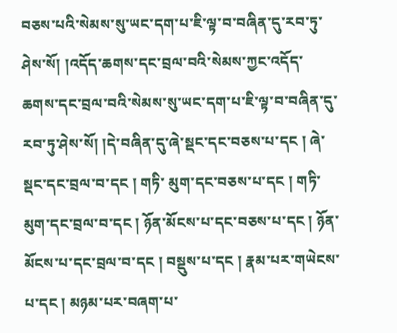བཅས་པའི་སེམས་སུ་ཡང་དག་པ་ཇི་ལྟ་བ་བཞིན་དུ་རབ་ཏུ་ཤེས་སོ། །འདོད་ཆགས་དང་བྲལ་བའི་སེམས་ཀྱང་འདོད་ཆགས་དང་བྲལ་བའི་སེམས་སུ་ཡང་དག་པ་ཇི་ལྟ་བ་བཞིན་དུ་རབ་ཏུ་ཤེས་སོ། །དེ་བཞིན་དུ་ཞེ་སྡང་དང་བཅས་པ་དང ། ཞེ་སྡང་དང་བྲལ་བ་དང ། གཏི་ མུག་དང་བཅས་པ་དང ། གཏི་མུག་དང་བྲལ་བ་དང ། ཉོན་མོངས་པ་དང་བཅས་པ་དང ། ཉོན་མོངས་པ་དང་བྲལ་བ་དང ། བསྡུས་པ་དང ། རྣམ་པར་གཡེངས་པ་དང ། མཉམ་པར་བཞག་པ་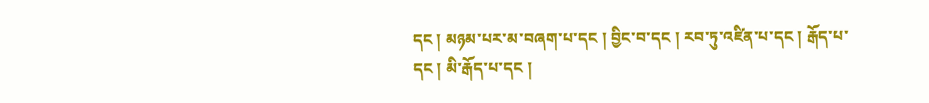དང ། མཉམ་པར་མ་བཞག་པ་དང ། བྱིང་བ་དང ། རབ་ཏུ་འཛིན་པ་དང ། རྒོད་པ་
དང ། མི་རྒོད་པ་དང །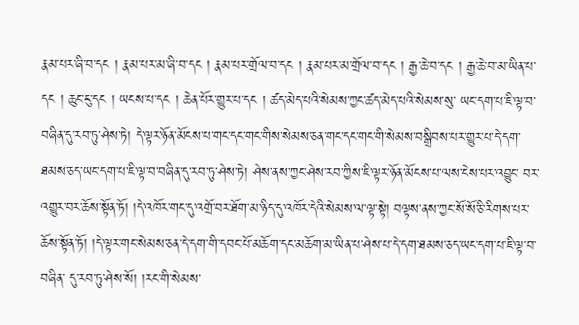རྣམ་པར་ཞི་བ་དང ། རྣམ་པར་མ་ཞི་བ་དང ། རྣམ་པར་གྲོལ་བ་དང ། རྣམ་པར་མ་གྲོལ་བ་དང ། རྒྱ་ཆེ་བ་དང ། རྒྱ་ཆེ་བ་མ་ཡིན་པ་དང ། ཆུང་ངུ་དང ། ཡངས་པ་དང ། ཆེན་པོར་གྱུར་པ་དང ། ཚད་མེད་པའི་སེམས་ཀྱང་ཚད་མེད་པའི་སེམས་སུ་ ཡང་དག་པ་ཇི་ལྟ་བ་བཞིན་དུ་རབ་ཏུ་ཤེས་ཏེ། དེ་ལྟར་ཉོན་མོངས་པ་གང་དང་གང་གིས་སེམས་ཅན་གང་དང་གང་གི་སེམས་བསྒྲིབས་པར་གྱུར་པ་དེ་དག་ཐམས་ཅད་ཡང་དག་པ་ཇི་ལྟ་བ་བཞིན་དུ་རབ་ཏུ་ཤེས་ཏེ། ཤེས་ནས་ཀྱང་ཤེས་རབ་ཀྱིས་ཇི་ལྟར་ཉོན་མོངས་པ་ལས་ངེས་པར་འབྱུང་ བར་འགྱུར་བར་ཆོས་སྟོན་ཏོ། །དེ་འཁོར་གང་དུ་འགྲོ་བར་ཐོག་མ་ཉིད་དུ་འཁོར་དེའི་སེམས་ལ་ལྟ་སྟེ། བལྟས་ནས་ཀྱང་སོ་སོ་ཅི་རིགས་པར་ཆོས་སྟོན་ཏོ། །དེ་ལྟར་གང་སེམས་ཅན་དེ་དག་གི་དབང་པོ་མཆོག་དང་མཆོག་མ་ཡིན་པ་ཤེས་པ་དེ་དག་ཐམས་ཅད་ཡང་དག་པ་ཇི་ལྟ་བ་བཞིན་ དུ་རབ་ཏུ་ཤེས་སོ། །རང་གི་སེམས་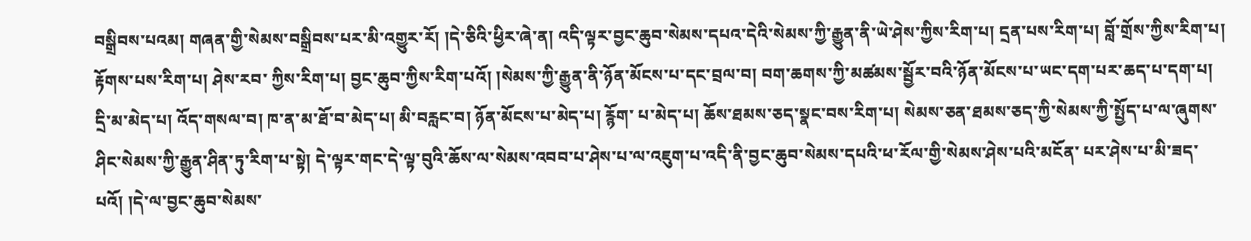བསྒྲིབས་པའམ། གཞན་གྱི་སེམས་བསྒྲིབས་པར་མི་འགྱུར་རོ། །དེ་ཅིའི་ཕྱིར་ཞེ་ན། འདི་ལྟར་བྱང་ཆུབ་སེམས་དཔའ་དེའི་སེམས་ཀྱི་རྒྱུན་ནི་ཡེ་ཤེས་ཀྱིས་རིག་པ། དྲན་པས་རིག་པ། བློ་གྲོས་ཀྱིས་རིག་པ། རྟོགས་པས་རིག་པ། ཤེས་རབ་ ཀྱིས་རིག་པ། བྱང་ཆུབ་ཀྱིས་རིག་པའོ། །སེམས་ཀྱི་རྒྱུན་ནི་ཉོན་མོངས་པ་དང་བྲལ་བ། བག་ཆགས་ཀྱི་མཚམས་སྦྱོར་བའི་ཉོན་མོངས་པ་ཡང་དག་པར་ཆད་པ་དག་པ། དྲི་མ་མེད་པ། འོད་གསལ་བ། ཁ་ན་མ་ཐོ་བ་མེད་པ། མི་བརླང་བ། ཉོན་མོངས་པ་མེད་པ། རྙོག་ པ་མེད་པ། ཆོས་ཐམས་ཅད་སྣང་བས་རིག་པ། སེམས་ཅན་ཐམས་ཅད་ཀྱི་སེམས་ཀྱི་སྤྱོད་པ་ལ་ཞུགས་ཤིང་སེམས་ཀྱི་རྒྱུན་ཤིན་ཏུ་རིག་པ་སྟེ། དེ་ལྟར་གང་དེ་ལྟ་བུའི་ཆོས་ལ་སེམས་འབབ་པ་ཤེས་པ་ལ་འཇུག་པ་འདི་ནི་བྱང་ཆུབ་སེམས་དཔའི་ཕ་རོལ་གྱི་སེམས་ཤེས་པའི་མངོན་ པར་ཤེས་པ་མི་ཟད་པའོ། །དེ་ལ་བྱང་ཆུབ་སེམས་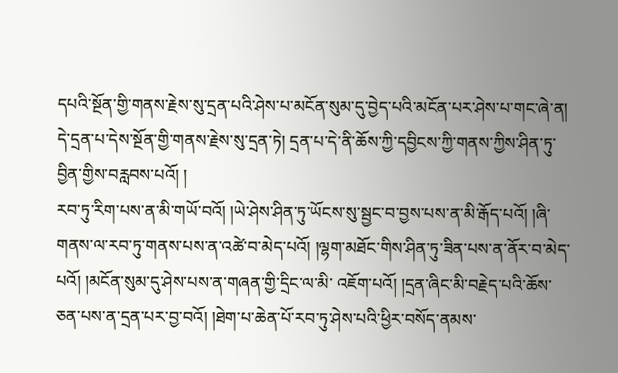དཔའི་སྔོན་གྱི་གནས་རྗེས་སུ་དྲན་པའི་ཤེས་པ་མངོན་སུམ་དུ་བྱེད་པའི་མངོན་པར་ཤེས་པ་གང་ཞེ་ན། དེ་དྲན་པ་དེས་སྔོན་གྱི་གནས་རྗེས་སུ་དྲན་ཏེ། དྲན་པ་དེ་ནི་ཆོས་ཀྱི་དབྱིངས་ཀྱི་གནས་ཀྱིས་ཤིན་ཏུ་བྱིན་གྱིས་བརླབས་པའོ། །
རབ་ཏུ་རིག་པས་ན་མི་གཡོ་བའོ། །ཡེ་ཤེས་ཤིན་ཏུ་ཡོངས་སུ་སྦྱང་བ་བྱས་པས་ན་མི་རྒོད་པའོ། །ཞི་གནས་ལ་རབ་ཏུ་གནས་པས་ན་འཚེ་བ་མེད་པའོ། །ལྷག་མཐོང་གིས་ཤིན་ཏུ་ཟིན་པས་ན་ནོར་བ་མེད་པའོ། །མངོན་སུམ་དུ་ཤེས་པས་ན་གཞན་གྱི་དྲིང་ལ་མི་ འཇོག་པའོ། །དྲན་ཞིང་མི་བརྗེད་པའི་ཆོས་ཅན་པས་ན་དྲན་པར་བྱ་བའོ། །ཐེག་པ་ཆེན་པོ་རབ་ཏུ་ཤེས་པའི་ཕྱིར་བསོད་ནམས་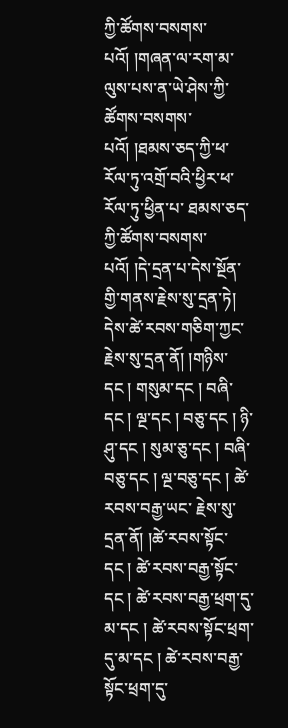ཀྱི་ཚོགས་བསགས་པའོ། །གཞན་ལ་རག་མ་ལུས་པས་ན་ཡེ་ཤེས་ཀྱི་ཚོགས་བསགས་པའོ། །ཐམས་ཅད་ཀྱི་ཕ་རོལ་ཏུ་འགྲོ་བའི་ཕྱིར་ཕ་རོལ་ཏུ་ཕྱིན་པ་ ཐམས་ཅད་ཀྱི་ཚོགས་བསགས་པའོ། །དེ་དྲན་པ་དེས་སྔོན་གྱི་གནས་རྗེས་སུ་དྲན་ཏེ། དེས་ཚེ་རབས་གཅིག་ཀྱང་རྗེས་སུ་དྲན་ནོ། །གཉིས་དང ། གསུམ་དང ། བཞི་དང ། ལྔ་དང ། བཅུ་དང ། ཉི་ཤུ་དང ། སུམ་ཅུ་དང ། བཞི་བཅུ་དང ། ལྔ་བཅུ་དང ། ཚེ་རབས་བརྒྱ་ཡང་ རྗེས་སུ་དྲན་ནོ། །ཚེ་རབས་སྟོང་དང ། ཚེ་རབས་བརྒྱ་སྟོང་དང ། ཚེ་རབས་བརྒྱ་ཕྲག་དུ་མ་དང ། ཚེ་རབས་སྟོང་ཕྲག་དུ་མ་དང ། ཚེ་རབས་བརྒྱ་སྟོང་ཕྲག་དུ་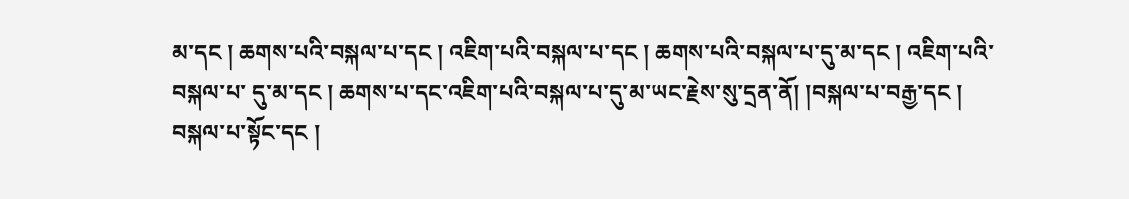མ་དང ། ཆགས་པའི་བསྐལ་པ་དང ། འཇིག་པའི་བསྐལ་པ་དང ། ཆགས་པའི་བསྐལ་པ་དུ་མ་དང ། འཇིག་པའི་བསྐལ་པ་ དུ་མ་དང ། ཆགས་པ་དང་འཇིག་པའི་བསྐལ་པ་དུ་མ་ཡང་རྗེས་སུ་དྲན་ནོ། །བསྐལ་པ་བརྒྱ་དང ། བསྐལ་པ་སྟོང་དང །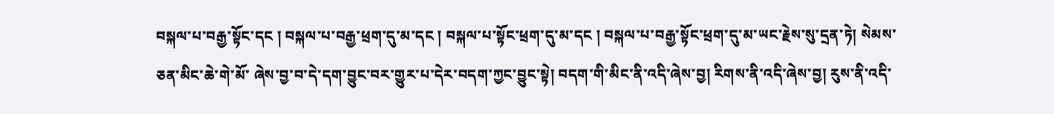བསྐལ་པ་བརྒྱ་སྟོང་དང ། བསྐལ་པ་བརྒྱ་ཕྲག་དུ་མ་དང ། བསྐལ་པ་སྟོང་ཕྲག་དུ་མ་དང ། བསྐལ་པ་བརྒྱ་སྟོང་ཕྲག་དུ་མ་ཡང་རྗེས་སུ་དྲན་ཏེ། སེམས་ཅན་མིང་ཆེ་གེ་མོ་ ཞེས་བྱ་བ་དེ་དག་བྱུང་བར་གྱུར་པ་དེར་བདག་ཀྱང་བྱུང་སྟེ། བདག་གི་མིང་ནི་འདི་ཞེས་བྱ། རིགས་ནི་འདི་ཞེས་བྱ། རུས་ནི་འདི་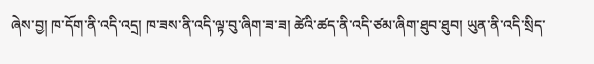ཞེས་བྱ། ཁ་དོག་ནི་འདི་འདྲ། ཁ་ཟས་ནི་འདི་ལྟ་བུ་ཞིག་ཟ་ཟ། ཚེའི་ཚད་ནི་འདི་ཙམ་ཞིག་ཐུབ་ཐུབ། ཡུན་ནི་འདི་སྲིད་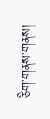ཅིག་གནས་གནས།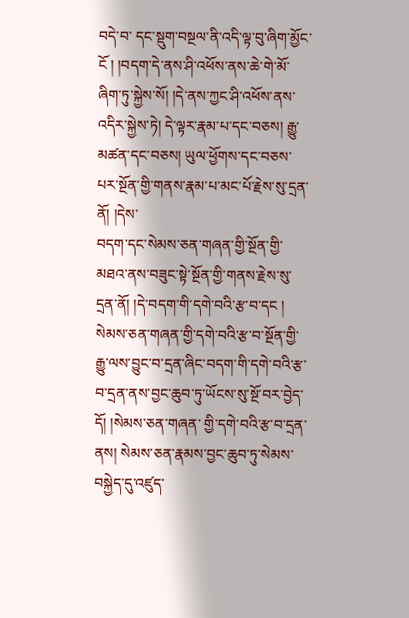བདེ་བ་ དང་སྡུག་བསྔལ་ནི་འདི་ལྟ་བུ་ཞིག་མྱོང་ངོ ། །བདག་དེ་ནས་ཤི་འཕོས་ནས་ཆེ་གེ་མོ་ཞིག་ཏུ་སྐྱེས་སོ། །དེ་ནས་ཀྱང་ཤི་འཕོས་ནས་འདིར་སྐྱེས་ཏེ། དེ་ལྟར་རྣམ་པ་དང་བཅས། རྒྱུ་མཚན་དང་བཅས། ཡུལ་ཕྱོགས་དང་བཅས་པར་སྔོན་གྱི་གནས་རྣམ་པ་མང་པོ་རྗེས་སུ་དྲན་ནོ། །དེས་
བདག་དང་སེམས་ཅན་གཞན་གྱི་སྔོན་གྱི་མཐའ་ནས་བཟུང་སྟེ་སྔོན་གྱི་གནས་རྗེས་སུ་དྲན་ནོ། །དེ་བདག་གི་དགེ་བའི་རྩ་བ་དང ། སེམས་ཅན་གཞན་གྱི་དགེ་བའི་རྩ་བ་སྔོན་གྱི་རྒྱུ་ལས་བྱུང་བ་དྲན་ཞིང་བདག་གི་དགེ་བའི་རྩ་བ་དྲན་ནས་བྱང་ཆུབ་ཏུ་ཡོངས་སུ་སྔོ་བར་བྱེད་དོ། །སེམས་ཅན་གཞན་ གྱི་དགེ་བའི་རྩ་བ་དྲན་ནས། སེམས་ཅན་རྣམས་བྱང་ཆུབ་ཏུ་སེམས་བསྐྱེད་དུ་འཛུད་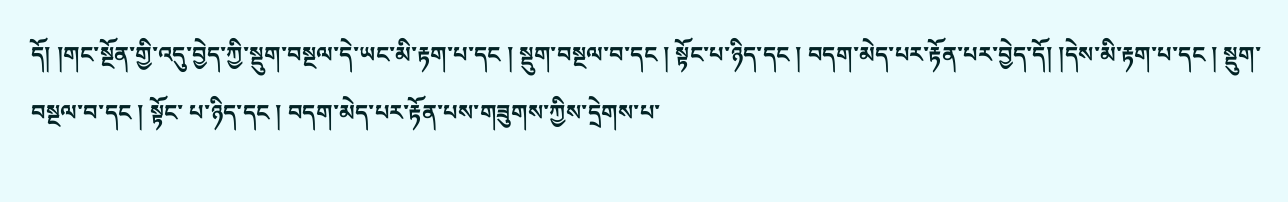དོ། །གང་སྔོན་གྱི་འདུ་བྱེད་ཀྱི་སྡུག་བསྔལ་དེ་ཡང་མི་རྟག་པ་དང ། སྡུག་བསྔལ་བ་དང ། སྟོང་པ་ཉིད་དང ། བདག་མེད་པར་རྟོན་པར་བྱེད་དོ། །དེས་མི་རྟག་པ་དང ། སྡུག་བསྔལ་བ་དང ། སྟོང་ པ་ཉིད་དང ། བདག་མེད་པར་རྟོན་པས་གཟུགས་ཀྱིས་དྲེགས་པ་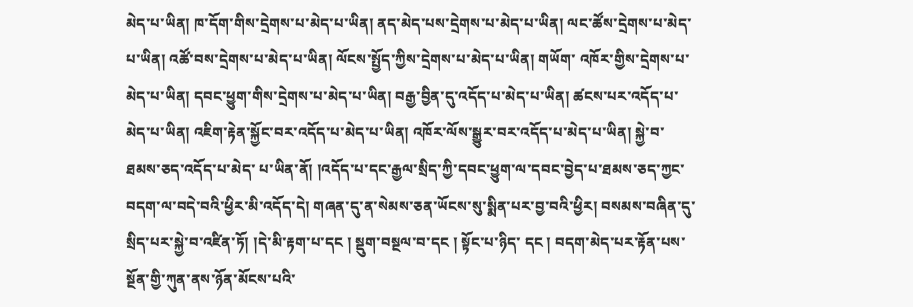མེད་པ་ཡིན། ཁ་དོག་གིས་དྲེགས་པ་མེད་པ་ཡིན། ནད་མེད་པས་དྲེགས་པ་མེད་པ་ཡིན། ལང་ཚོས་དྲེགས་པ་མེད་པ་ཡིན། འཚོ་བས་དྲེགས་པ་མེད་པ་ཡིན། ལོངས་སྤྱོད་ཀྱིས་དྲེགས་པ་མེད་པ་ཡིན། གཡོག་ འཁོར་གྱིས་དྲེགས་པ་མེད་པ་ཡིན། དབང་ཕྱུག་གིས་དྲེགས་པ་མེད་པ་ཡིན། བརྒྱ་བྱིན་དུ་འདོད་པ་མེད་པ་ཡིན། ཚངས་པར་འདོད་པ་མེད་པ་ཡིན། འཇིག་རྟེན་སྐྱོང་བར་འདོད་པ་མེད་པ་ཡིན། འཁོར་ལོས་སྒྱུར་བར་འདོད་པ་མེད་པ་ཡིན། སྐྱེ་བ་ཐམས་ཅད་འདོད་པ་མེད་ པ་ཡིན་ནོ། །འདོད་པ་དང་རྒྱལ་སྲིད་ཀྱི་དབང་ཕྱུག་ལ་དབང་བྱེད་པ་ཐམས་ཅད་ཀྱང་བདག་ལ་བདེ་བའི་ཕྱིར་མི་འདོད་དེ། གཞན་དུ་ན་སེམས་ཅན་ཡོངས་སུ་སྨིན་པར་བྱ་བའི་ཕྱིར། བསམས་བཞིན་དུ་སྲིད་པར་སྐྱེ་བ་འཛིན་ཏོ། །དེ་མི་རྟག་པ་དང ། སྡུག་བསྔལ་བ་དང ། སྟོང་པ་ཉིད་ དང ། བདག་མེད་པར་རྟོན་པས་སྔོན་གྱི་ཀུན་ནས་ཉོན་མོངས་པའི་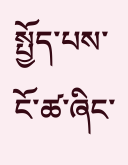སྤྱོད་པས་ངོ་ཚ་ཞིང་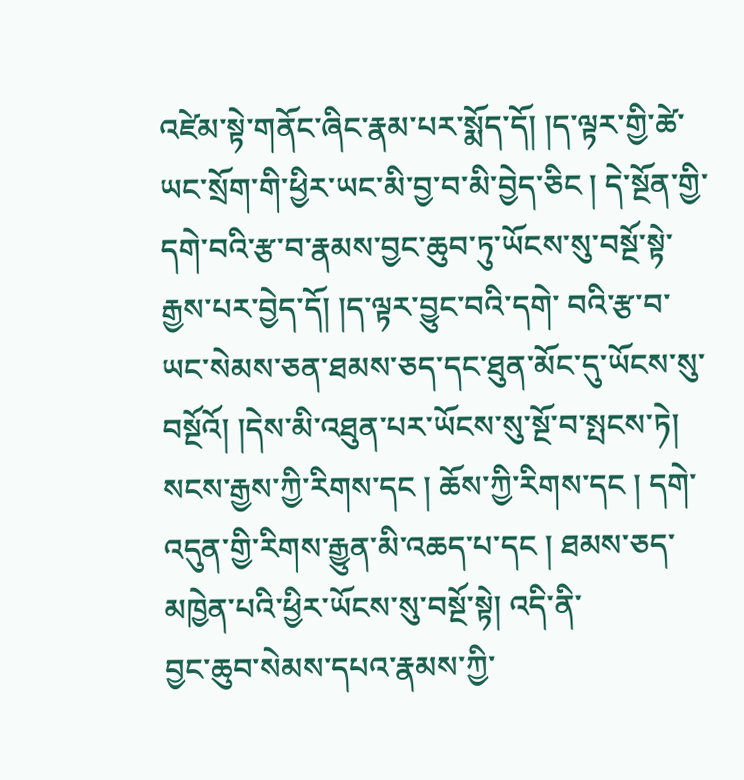འཛེམ་སྟེ་གནོང་ཞིང་རྣམ་པར་སྨོད་དོ། །ད་ལྟར་གྱི་ཚེ་ཡང་སྲོག་གི་ཕྱིར་ཡང་མི་བྱ་བ་མི་བྱེད་ཅིང ། དེ་སྔོན་གྱི་དགེ་བའི་རྩ་བ་རྣམས་བྱང་ཆུབ་ཏུ་ཡོངས་སུ་བསྔོ་སྟེ་རྒྱས་པར་བྱེད་དོ། །ད་ལྟར་བྱུང་བའི་དགེ་ བའི་རྩ་བ་ཡང་སེམས་ཅན་ཐམས་ཅད་དང་ཐུན་མོང་དུ་ཡོངས་སུ་བསྔོའོ། །དེས་མི་འཐུན་པར་ཡོངས་སུ་སྔོ་བ་སྤངས་ཏེ། སངས་རྒྱས་ཀྱི་རིགས་དང ། ཆོས་ཀྱི་རིགས་དང ། དགེ་འདུན་གྱི་རིགས་རྒྱུན་མི་འཆད་པ་དང ། ཐམས་ཅད་མཁྱེན་པའི་ཕྱིར་ཡོངས་སུ་བསྔོ་སྟེ། འདི་ནི་
བྱང་ཆུབ་སེམས་དཔའ་རྣམས་ཀྱི་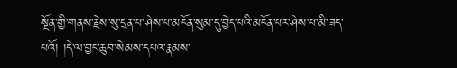སྔོན་གྱི་གནས་རྗེས་སུ་དྲན་པ་ཤེས་པ་མངོན་སུམ་དུ་བྱེད་པའི་མངོན་པར་ཤེས་པ་མི་ཟད་པའོ། །དེ་ལ་བྱང་ཆུབ་སེམས་དཔའ་རྣམས་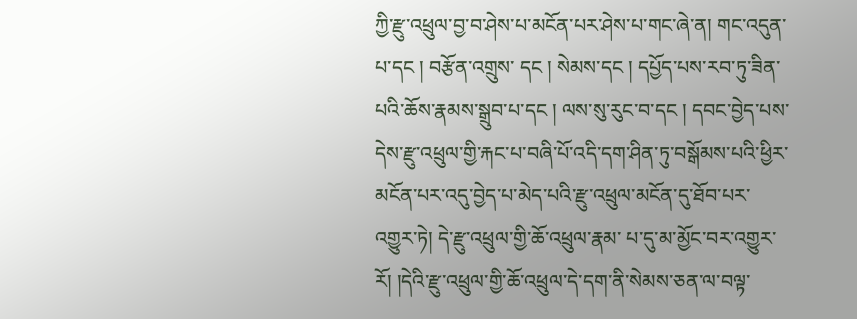ཀྱི་རྫུ་འཕྲུལ་བྱ་བ་ཤེས་པ་མངོན་པར་ཤེས་པ་གང་ཞེ་ན། གང་འདུན་པ་དང ། བརྩོན་འགྲུས་ དང ། སེམས་དང ། དཔྱོད་པས་རབ་ཏུ་ཟིན་པའི་ཆོས་རྣམས་སྒྲུབ་པ་དང ། ལས་སུ་རུང་བ་དང ། དབང་བྱེད་པས་དེས་རྫུ་འཕྲུལ་གྱི་རྐང་པ་བཞི་པོ་འདི་དག་ཤིན་ཏུ་བསྒོམས་པའི་ཕྱིར་མངོན་པར་འདུ་བྱེད་པ་མེད་པའི་རྫུ་འཕྲུལ་མངོན་དུ་ཐོབ་པར་འགྱུར་ཏེ། དེ་རྫུ་འཕྲུལ་གྱི་ཆོ་འཕྲུལ་རྣམ་ པ་དུ་མ་མྱོང་བར་འགྱུར་རོ། །དེའི་རྫུ་འཕྲུལ་གྱི་ཆོ་འཕྲུལ་དེ་དག་ནི་སེམས་ཅན་ལ་བལྟ་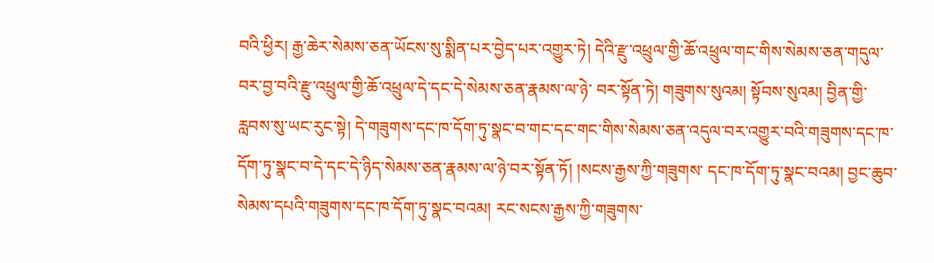བའི་ཕྱིར། རྒྱ་ཆེར་སེམས་ཅན་ཡོངས་སུ་སྨིན་པར་བྱེད་པར་འགྱུར་ཏེ། དེའི་རྫུ་འཕྲུལ་གྱི་ཆོ་འཕྲུལ་གང་གིས་སེམས་ཅན་གདུལ་བར་བྱ་བའི་རྫུ་འཕྲུལ་གྱི་ཆོ་འཕྲུལ་དེ་དང་དེ་སེམས་ཅན་རྣམས་ལ་ཉེ་ བར་སྟོན་ཏེ། གཟུགས་སུའམ། སྟོབས་སུའམ། བྱིན་གྱི་རླབས་སུ་ཡང་རུང་སྟེ། དེ་གཟུགས་དང་ཁ་དོག་ཏུ་སྣང་བ་གང་དང་གང་གིས་སེམས་ཅན་འདུལ་བར་འགྱུར་བའི་གཟུགས་དང་ཁ་དོག་ཏུ་སྣང་བ་དེ་དང་དེ་ཉིད་སེམས་ཅན་རྣམས་ལ་ཉེ་བར་སྟོན་ཏོ། །སངས་རྒྱས་ཀྱི་གཟུགས་ དང་ཁ་དོག་ཏུ་སྣང་བའམ། བྱང་ཆུབ་སེམས་དཔའི་གཟུགས་དང་ཁ་དོག་ཏུ་སྣང་བའམ། རང་སངས་རྒྱས་ཀྱི་གཟུགས་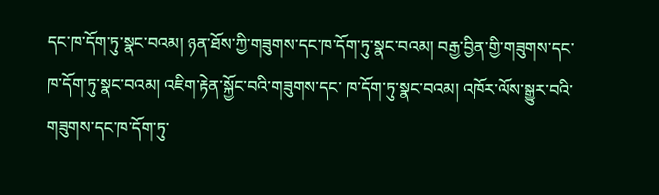དང་ཁ་དོག་ཏུ་སྣང་བའམ། ཉན་ཐོས་ཀྱི་གཟུགས་དང་ཁ་དོག་ཏུ་སྣང་བའམ། བརྒྱ་བྱིན་གྱི་གཟུགས་དང་ཁ་དོག་ཏུ་སྣང་བའམ། འཇིག་རྟེན་སྐྱོང་བའི་གཟུགས་དང་ ཁ་དོག་ཏུ་སྣང་བའམ། འཁོར་ལོས་སྒྱུར་བའི་གཟུགས་དང་ཁ་དོག་ཏུ་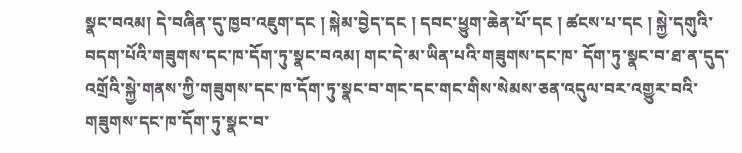སྣང་བའམ། དེ་བཞིན་དུ་ཁྱབ་འཇུག་དང ། སྐེམ་བྱེད་དང ། དབང་ཕྱུག་ཆེན་པོ་དང ། ཚངས་པ་དང ། སྐྱེ་དགུའི་བདག་པོའི་གཟུགས་དང་ཁ་དོག་ཏུ་སྣང་བའམ། གང་དེ་མ་ཡིན་པའི་གཟུགས་དང་ཁ་ དོག་ཏུ་སྣང་བ་ཐ་ན་དུད་འགྲོའི་སྐྱེ་གནས་ཀྱི་གཟུགས་དང་ཁ་དོག་ཏུ་སྣང་བ་གང་དང་གང་གིས་སེམས་ཅན་འདུལ་བར་འགྱུར་བའི་གཟུགས་དང་ཁ་དོག་ཏུ་སྣང་བ་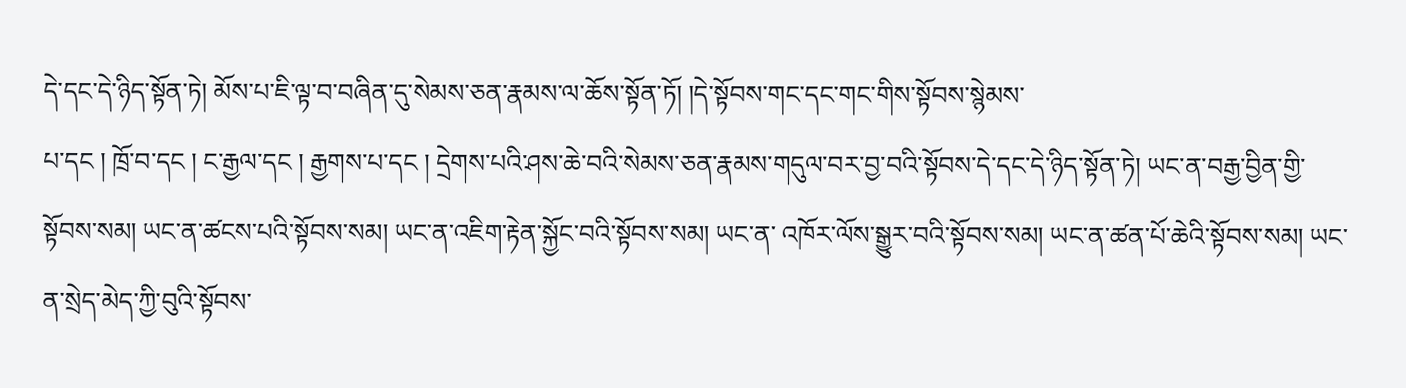དེ་དང་དེ་ཉིད་སྟོན་ཏེ། མོས་པ་ཇི་ལྟ་བ་བཞིན་དུ་སེམས་ཅན་རྣམས་ལ་ཆོས་སྟོན་ཏོ། །དེ་སྟོབས་གང་དང་གང་གིས་སྟོབས་སྙེམས་
པ་དང ། ཁྲོ་བ་དང ། ང་རྒྱལ་དང ། རྒྱགས་པ་དང ། དྲེགས་པའི་ཤས་ཆེ་བའི་སེམས་ཅན་རྣམས་གདུལ་བར་བྱ་བའི་སྟོབས་དེ་དང་དེ་ཉིད་སྟོན་ཏེ། ཡང་ན་བརྒྱ་བྱིན་གྱི་སྟོབས་སམ། ཡང་ན་ཚངས་པའི་སྟོབས་སམ། ཡང་ན་འཇིག་རྟེན་སྐྱོང་བའི་སྟོབས་སམ། ཡང་ན་ འཁོར་ལོས་སྒྱུར་བའི་སྟོབས་སམ། ཡང་ན་ཚན་པོ་ཆེའི་སྟོབས་སམ། ཡང་ན་སྲེད་མེད་ཀྱི་བུའི་སྟོབས་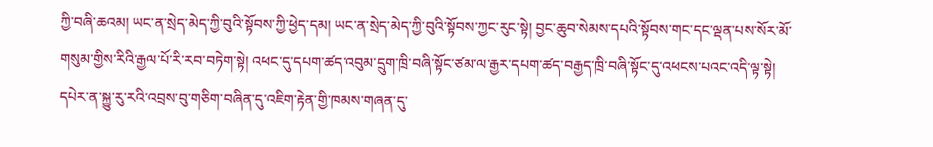ཀྱི་བཞི་ཆའམ། ཡང་ན་སྲེད་མེད་ཀྱི་བུའི་སྟོབས་ཀྱི་ཕྱེད་དམ། ཡང་ན་སྲེད་མེད་ཀྱི་བུའི་སྟོབས་ཀྱང་རུང་སྟེ། བྱང་ཆུབ་སེམས་དཔའི་སྟོབས་གང་དང་ལྡན་པས་སོར་མོ་ གསུམ་གྱིས་རིའི་རྒྱལ་པོ་རི་རབ་བཏེག་སྟེ། འཕང་དུ་དཔག་ཚད་འབུམ་དྲུག་ཁྲི་བཞི་སྟོང་ཙམ་ལ་རྒྱར་དཔག་ཚད་བརྒྱད་ཁྲི་བཞི་སྟོང་དུ་འཕངས་པའང་འདི་ལྟ་སྟེ། དཔེར་ན་སྐྱུ་རུ་རའི་འབྲས་བུ་གཅིག་བཞིན་དུ་འཇིག་རྟེན་གྱི་ཁམས་གཞན་དུ་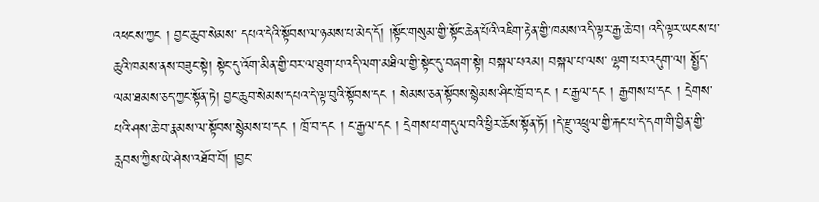འཕངས་ཀྱང ། བྱང་ཆུབ་སེམས་ དཔའ་དེའི་སྟོབས་ལ་ཉམས་པ་མེད་དོ། །སྟོང་གསུམ་གྱི་སྟོང་ཆེན་པོའི་འཇིག་རྟེན་གྱི་ཁམས་འདི་ལྟར་རྒྱ་ཆེ་བ། འདི་ལྟར་ཡངས་པ་ཆུའི་ཁམས་ནས་བཟུང་སྟེ། སྟེང་དུ་འོག་མིན་གྱི་བར་ལ་ཐུག་པ་འདི་ལག་མཐིལ་གྱི་སྟེང་དུ་བཞག་སྟེ། བསྐལ་པའམ། བསྐལ་པ་ལས་ ལྷག་པར་འདུག་ལ། སྤྱོད་ལམ་ཐམས་ཅད་ཀྱང་སྟོན་ཏེ། བྱང་ཆུབ་སེམས་དཔའ་དེ་ལྟ་བུའི་སྟོབས་དང ། སེམས་ཅན་སྟོབས་སྙེམས་ཤིང་ཁྲོ་བ་དང ། ང་རྒྱལ་དང ། རྒྱགས་པ་དང ། དྲེགས་པའི་ཤས་ཆེ་བ་རྣམས་ལ་སྟོབས་སྙེམས་པ་དང ། ཁྲོ་བ་དང ། ང་རྒྱལ་དང ། དྲེགས་པ་གདུལ་བའི་ཕྱིར་ཆོས་སྟོན་ཏོ། །དེ་རྫུ་འཕྲུལ་གྱི་རྐང་པ་དེ་དག་གི་བྱིན་གྱི་རླབས་ཀྱིས་ཡེ་ཤེས་འཐོབ་བོ། །བྱང་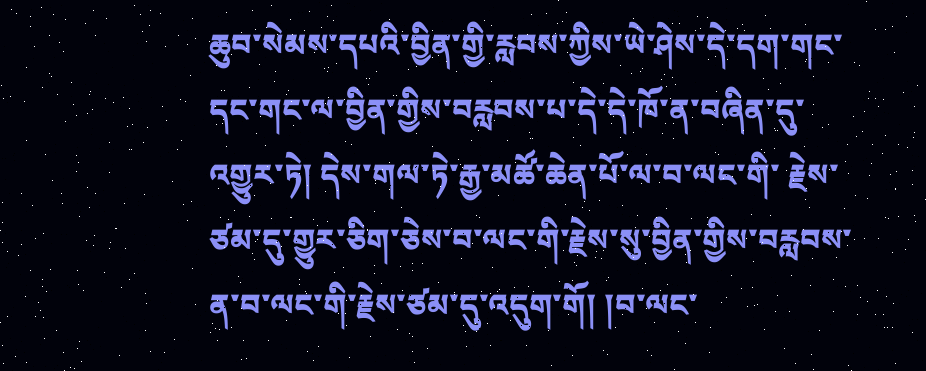ཆུབ་སེམས་དཔའི་བྱིན་གྱི་རླབས་ཀྱིས་ཡེ་ཤེས་དེ་དག་གང་དང་གང་ལ་བྱིན་གྱིས་བརླབས་པ་དེ་དེ་ཁོ་ན་བཞིན་དུ་འགྱུར་ཏེ། དེས་གལ་ཏེ་རྒྱ་མཚོ་ཆེན་པོ་ལ་བ་ལང་གི་ རྗེས་ཙམ་དུ་གྱུར་ཅིག་ཅེས་བ་ལང་གི་རྗེས་སུ་བྱིན་གྱིས་བརླབས་ན་བ་ལང་གི་རྗེས་ཙམ་དུ་འདུག་གོ། །བ་ལང་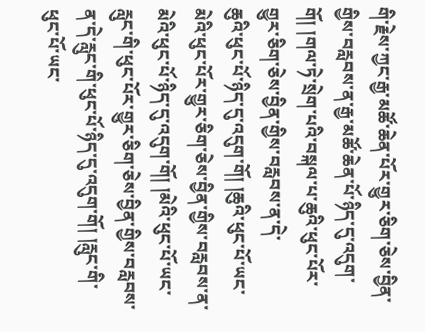གི་རྗེས་ཀྱང་རྒྱ་མཚོ་ཆེན་པོར་གྱུར་ཅིག་ཅེས་བྱིན་གྱིས་བརླབས་ན་རྒྱ་མཚོ་ཆེན་པོ་ཉིད་དུ་འདུག་གོ། །གལ་ཏེ་སྲེག་པའི་བསྐལ་པ་ཆུའི་ཕུང་པོར་གྱུར་ཅིག་ཅེས་བྱིན་གྱིས་བརླབས་ན་དེ་
ཆུའི་ཕུང་པོ་ཉིད་དུ་འདུག་གོ། །ཆུའི་ཕུང་པོ་ཡང་མེའི་ཕུང་པོར་གྱུར་ཅིག་ཅེས་བྱིན་གྱིས་བརླབས་ན་མེའི་ཕུང་པོ་ཉིད་དུ་འདུག་གོ། །མེའི་ཕུང་པོ་ཡང་རླུང་གི་ཕུང་པོར་གྱུར་ཅིག་ཅེས་བྱིན་གྱིས་བརླབས་ན་དེ་རླུང་གི་ཕུང་པོ་ཉིད་དུ་འདུག་གོ། །རླུང་གི་ཕུང་པོ་ཡང་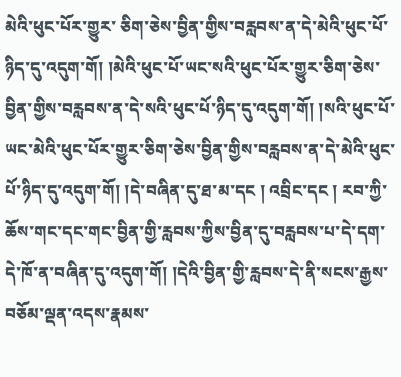མེའི་ཕུང་པོར་གྱུར་ ཅིག་ཅེས་བྱིན་གྱིས་བརླབས་ན་དེ་མེའི་ཕུང་པོ་ཉིད་དུ་འདུག་གོ། །མེའི་ཕུང་པོ་ཡང་སའི་ཕུང་པོར་གྱུར་ཅིག་ཅེས་བྱིན་གྱིས་བརླབས་ན་དེ་སའི་ཕུང་པོ་ཉིད་དུ་འདུག་གོ། །སའི་ཕུང་པོ་ཡང་མེའི་ཕུང་པོར་གྱུར་ཅིག་ཅེས་བྱིན་གྱིས་བརླབས་ན་དེ་མེའི་ཕུང་པོ་ཉིད་དུ་འདུག་གོ། །དེ་བཞིན་དུ་ཐ་མ་དང ། འབྲིང་དང ། རབ་ཀྱི་ཆོས་གང་དང་གང་བྱིན་གྱི་རླབས་ཀྱིས་བྱིན་དུ་བརླབས་པ་དེ་དག་དེ་ཁོ་ན་བཞིན་དུ་འདུག་གོ། །དེའི་བྱིན་གྱི་རླབས་དེ་ནི་སངས་རྒྱས་བཅོམ་ལྡན་འདས་རྣམས་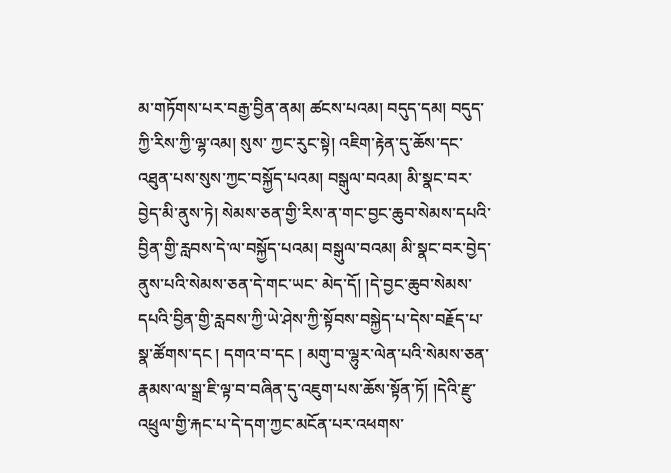མ་གཏོགས་པར་བརྒྱ་བྱིན་ནམ། ཚངས་པའམ། བདུད་དམ། བདུད་ཀྱི་རིས་ཀྱི་ལྷ་འམ། སུས་ ཀྱང་རུང་སྟེ། འཇིག་རྟེན་དུ་ཆོས་དང་འཐུན་པས་སུས་ཀྱང་བསྐྱོད་པའམ། བསྒུལ་བའམ། མི་སྣང་བར་བྱེད་མི་ནུས་ཏེ། སེམས་ཅན་གྱི་རིས་ན་གང་བྱང་ཆུབ་སེམས་དཔའི་བྱིན་གྱི་རླབས་དེ་ལ་བསྐྱོད་པའམ། བསྒུལ་བའམ། མི་སྣང་བར་བྱེད་ནུས་པའི་སེམས་ཅན་དེ་གང་ཡང་ མེད་དོ། །དེ་བྱང་ཆུབ་སེམས་དཔའི་བྱིན་གྱི་རླབས་ཀྱི་ཡེ་ཤེས་ཀྱི་སྟོབས་བསྐྱེད་པ་དེས་བརྗོད་པ་སྣ་ཚོགས་དང ། དགའ་བ་དང ། མགུ་བ་ལྷུར་ལེན་པའི་སེམས་ཅན་རྣམས་ལ་སྒྲ་ཇི་ལྟ་བ་བཞིན་དུ་འཇུག་པས་ཆོས་སྟོན་ཏོ། །དེའི་རྫུ་འཕྲུལ་གྱི་རྐང་པ་དེ་དག་ཀྱང་མངོན་པར་འཕགས་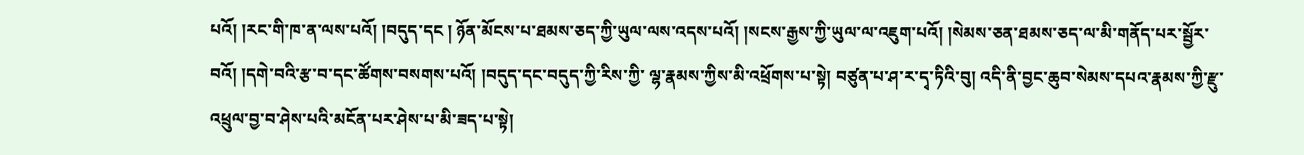པའོ། །རང་གི་ཁ་ན་ལས་པའོ། །བདུད་དང ། ཉོན་མོངས་པ་ཐམས་ཅད་ཀྱི་ཡུལ་ལས་འདས་པའོ། །སངས་རྒྱས་ཀྱི་ཡུལ་ལ་འཇུག་པའོ། །སེམས་ཅན་ཐམས་ཅད་ལ་མི་གནོད་པར་སྦྱོར་བའོ། །དགེ་བའི་རྩ་བ་དང་ཚོགས་བསགས་པའོ། །བདུད་དང་བདུད་ཀྱི་རིས་ཀྱི་ ལྷ་རྣམས་ཀྱིས་མི་འཕྲོགས་པ་སྟེ། བཙུན་པ་ཤ་ར་དྭ་ཏིའི་བུ། འདི་ནི་བྱང་ཆུབ་སེམས་དཔའ་རྣམས་ཀྱི་རྫུ་འཕྲུལ་བྱ་བ་ཤེས་པའི་མངོན་པར་ཤེས་པ་མི་ཟད་པ་སྟེ།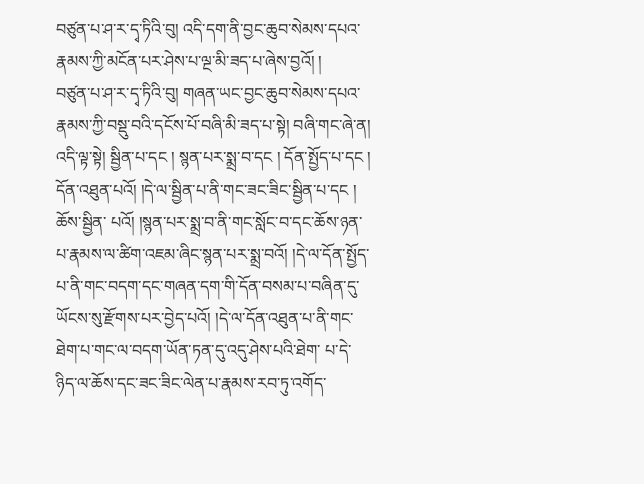བཙུན་པ་ཤ་ར་དྭ་ཏིའི་བུ། འདི་དག་ནི་བྱང་ཆུབ་སེམས་དཔའ་རྣམས་ཀྱི་མངོན་པར་ཤེས་པ་ལྔ་མི་ཟད་པ་ཞེས་བྱའོ། །
བཙུན་པ་ཤ་ར་དྭ་ཏིའི་བུ། གཞན་ཡང་བྱང་ཆུབ་སེམས་དཔའ་རྣམས་ཀྱི་བསྡུ་བའི་དངོས་པོ་བཞི་མི་ཟད་པ་སྟེ། བཞི་གང་ཞེ་ན། འདི་ལྟ་སྟེ། སྦྱིན་པ་དང ། སྙན་པར་སྨྲ་བ་དང ། དོན་སྤྱོད་པ་དང ། དོན་འཐུན་པའོ། །དེ་ལ་སྦྱིན་པ་ནི་གང་ཟང་ཟིང་སྦྱིན་པ་དང ། ཆོས་སྦྱིན་ པའོ། །སྙན་པར་སྨྲ་བ་ནི་གང་སློང་བ་དང་ཆོས་ཉན་པ་རྣམས་ལ་ཚིག་འཇམ་ཞིང་སྙན་པར་སྨྲ་བའོ། །དེ་ལ་དོན་སྤྱོད་པ་ནི་གང་བདག་དང་གཞན་དག་གི་དོན་བསམ་པ་བཞིན་དུ་ཡོངས་སུ་རྫོགས་པར་བྱེད་པའོ། །དེ་ལ་དོན་འཐུན་པ་ནི་གང་ཐེག་པ་གང་ལ་བདག་ཡོན་ཏན་དུ་འདུ་ཤེས་པའི་ཐེག་ པ་དེ་ཉིད་ལ་ཆོས་དང་ཟང་ཟིང་ལེན་པ་རྣམས་རབ་ཏུ་འགོད་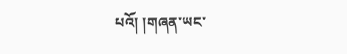པའོ། །གཞན་ཡང་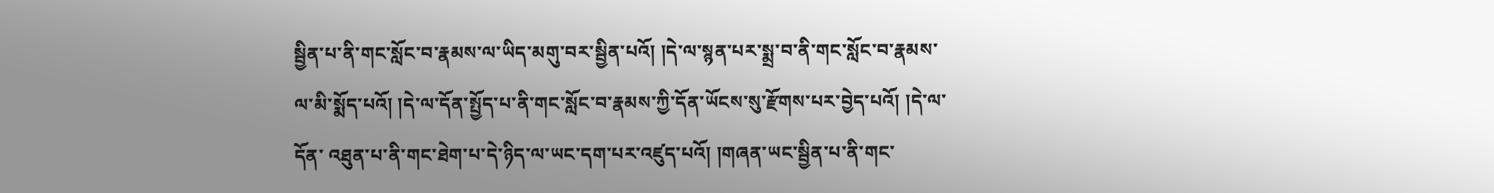སྦྱིན་པ་ནི་གང་སློང་བ་རྣམས་ལ་ཡིད་མགུ་བར་སྦྱིན་པའོ། །དེ་ལ་སྙན་པར་སྨྲ་བ་ནི་གང་སློང་བ་རྣམས་ལ་མི་སྨོད་པའོ། །དེ་ལ་དོན་སྤྱོད་པ་ནི་གང་སློང་བ་རྣམས་ཀྱི་དོན་ཡོངས་སུ་རྫོགས་པར་བྱེད་པའོ། །དེ་ལ་དོན་ འཐུན་པ་ནི་གང་ཐེག་པ་དེ་ཉིད་ལ་ཡང་དག་པར་འཛུད་པའོ། །གཞན་ཡང་སྦྱིན་པ་ནི་གང་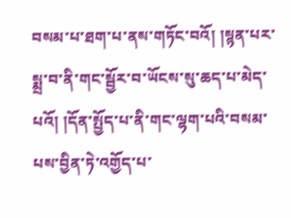བསམ་པ་ཐག་པ་ནས་གཏོང་བའོ། །སྙན་པར་སྨྲ་བ་ནི་གང་སྦྱོར་བ་ཡོངས་སུ་ཆད་པ་མེད་པའོ། །དོན་སྤྱོད་པ་ནི་གང་ལྷག་པའི་བསམ་པས་བྱིན་ཏེ་འགྱོད་པ་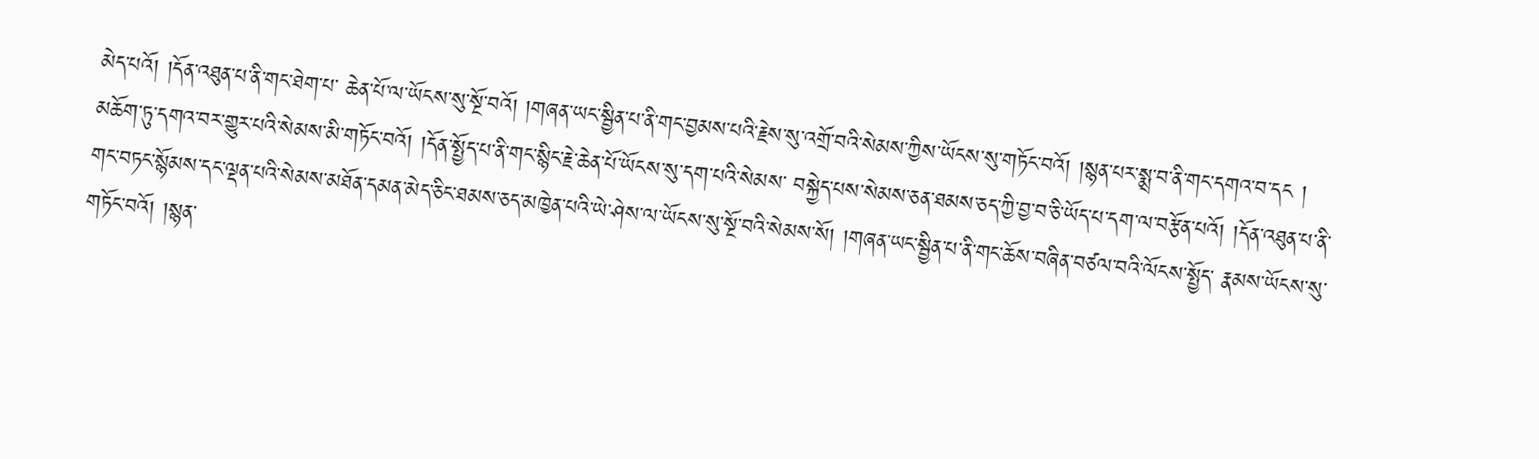མེད་པའོ། །དོན་འཐུན་པ་ནི་གང་ཐེག་པ་ ཆེན་པོ་ལ་ཡོངས་སུ་སྔོ་བའོ། །གཞན་ཡང་སྦྱིན་པ་ནི་གང་བྱམས་པའི་རྗེས་སུ་འགྲོ་བའི་སེམས་ཀྱིས་ཡོངས་སུ་གཏོང་བའོ། །སྙན་པར་སྨྲ་བ་ནི་གང་དགའ་བ་དང ། མཆོག་ཏུ་དགའ་བར་གྱུར་པའི་སེམས་མི་གཏོང་བའོ། །དོན་སྤྱོད་པ་ནི་གང་སྙིང་རྗེ་ཆེན་པོ་ཡོངས་སུ་དག་པའི་སེམས་ བསྐྱེད་པས་སེམས་ཅན་ཐམས་ཅད་ཀྱི་བྱ་བ་ཅི་ཡོད་པ་དག་ལ་བརྩོན་པའོ། །དོན་འཐུན་པ་ནི་གང་བཏང་སྙོམས་དང་ལྡན་པའི་སེམས་མཐོན་དམན་མེད་ཅིང་ཐམས་ཅད་མཁྱེན་པའི་ཡེ་ཤེས་ལ་ཡོངས་སུ་སྔོ་བའི་སེམས་སོ། །གཞན་ཡང་སྦྱིན་པ་ནི་གང་ཆོས་བཞིན་བཙལ་བའི་ལོངས་སྤྱོད་ རྣམས་ཡོངས་སུ་གཏོང་བའོ། །སྙན་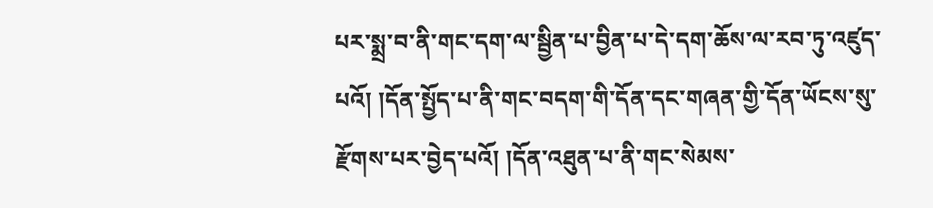པར་སྨྲ་བ་ནི་གང་དག་ལ་སྦྱིན་པ་བྱིན་པ་དེ་དག་ཆོས་ལ་རབ་ཏུ་འཛུད་པའོ། །དོན་སྤྱོད་པ་ནི་གང་བདག་གི་དོན་དང་གཞན་གྱི་དོན་ཡོངས་སུ་རྫོགས་པར་བྱེད་པའོ། །དོན་འཐུན་པ་ནི་གང་སེམས་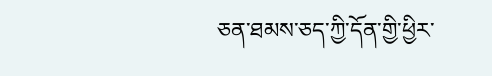ཅན་ཐམས་ཅད་ཀྱི་དོན་གྱི་ཕྱིར་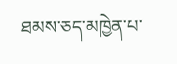ཐམས་ཅད་མཁྱེན་པ་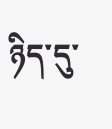ཉིད་དུ་